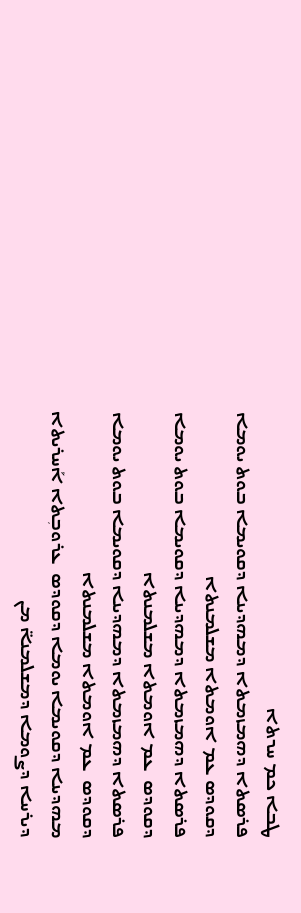ܛܒܐ ܟܡ ܚܖܬܐ
ܦܪܣܬܐ ܕܗܡܙܡܬܐ ܕܡܗܕܝܢܐ ܕܩܘܝܡܐ ܒܘܬ ܝܘܡܐ ܕܩܘܕܣ ܥܡ ܐܘܡܬܐ ܡܫܠܡܢܬܐ
ܦܪܣܬܐ ܕܗܡܙܡܬܐ ܕܡܗܕܝܢܐ ܕܩܘܝܡܐ ܒܘܬ ܝܘܡܐ ܕܩܘܕܣ  ܥܡ ܐܘܡܬܐ ܡܫܠܡܢܬܐ
ܦܪܣܬܐ ܕܗܡܙܡܬܐ ܕܡܗܕܝܢܐ ܕܩܘܝܡܐ ܒܘܬ ܝܘܡܐ ܕܩܘܕܣ  ܥܡ ܐܘܡܬܐ ܡܫܠܡܢܬܐ
ܡܗܕܝܢܐ ܕܩܘܝܡܐ ܝܘܡܐ ܕܩܘܕܣ  ܥܪܘܒܼܬܐ ܐܰܚܪܝܬܐ ܕܝܪܚܐ ܕܨܘܡܐ ܕܡܫܠܡܢܐ̈ ܡܢ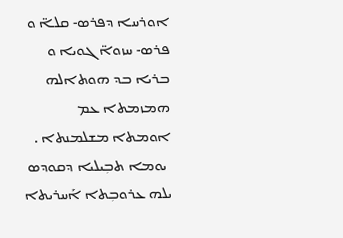ܐܘܪܚܐ ܕܦܪܣ- ܩܠܐ̈ ܘ ܦܪܣ- ܚܙܘܐ̈ ܓܘܝܐ ܘ ܒܪܝܐ ܒܕ ܗܘܬܐܠܗ ܗܡܙܡܬܐ ܥܡ ܐܘܡܬܐ ܡܫܠܡܢܬܐ .
 ܝܘܡܐ ܬܒܼܝܠܝܐ ܕܩܘܕܣ  ܝܠܗ ܥܪܘܒܼܬܐ ܐܰܚܪܝܬܐ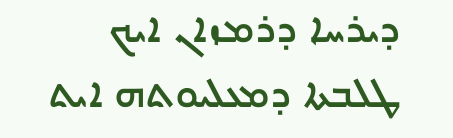ܕܝܪܚܐ ܕܪܡܙܐܢ ܐܝܟ ܛܠܒܬܐ ܕܡܥܠܝܘܬܗ ܐܝܬ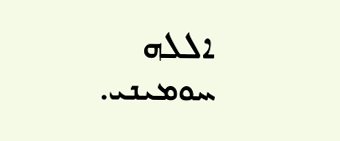ܐܠܠܗ ܚܘܡܝܢܝ.